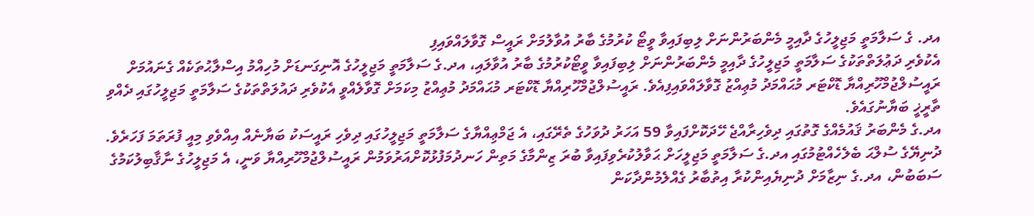އދ. ގެ ސަލާމަތީ މަޖިލީހުގެ ދާއިމީ މެންބަރުންނަށް ލިބިފައިވާ ވީޓޯ ކުރުމުގެ ބާރު އުވާލުމަށް ރައީސް ގޮވާލައްވައިފި
އެކުވެރި ދަޢުލަތްތަކުގެ ސަލާމަތީ މަޖިލީހުގެ ދާއިމީ މެންބަރުންނަށް ލިބިފައިވާ ވީޓޯކުރުމުގެ ބާރު އުވާލައި، އދ.ގެ ސަލާމަތީ މަޖިލީހުގެ އޮނިގަނޑަށް މުހިއްމު އިސްލާޙުތަކެއް ގެނައުމަށް ރައީސުލްޖުމްހޫރިއްޔާ ޑޮކްޓަރ މުޙައްމަދު މުޢިއްޒު ގޮވާލައްވައިފިއެވެ. ރައީސުލްޖުމްހޫރިއްޔާ ޑޮކްޓަރ މުޙައްމަދު މުޢިއްޒު މިކަމަށް ގޮވާލެއްވީ އެކުވެރި ދައުލަތްތަކުގެ ސަލާމަތީ މަޖިލީހުގައި ދެއްވި ތާރީޚީ ބަޔާނުގައެވެ.
އދ.ގެ މެންބަރު ޤައުމެއްގެ ގޮތުގައި ދިވެހިރާއްޖެ ހޭދަކޮށްފައިވާ 59 އަހަރު ދުވަހުގެ ތެރޭގައި، އެ ޖަމްޢިއްޔާގެ ސަލާމަތީ މަޖިލީހުގައި ދިވެހި ރައީސަކު ބަޔާނެއް އިއްވެވި މިއީ ފުރަތަމަ ފަހަރެވެ.
ދުނިޔޭގެ ސުލްޙަ ބެލެހެއްޓުމުގައި އދ.ގެ ސަލާމަތީ މަޖިލީހަށް ޙަވާލުކުރެވިފައިވާ ބުރަ ޒިންމާގެ މަތިން ހަނދުމަފުޅުކޮށްއަރުވަމުން ރައީސުލްޖުމްހޫރިއްޔާ ވަނީ، އެ މަޖިލީހުގެ ނާޤާބިލުކަމުގެ ސަބަބުން، އދ.ގެ ނިޒާމަށް ދުނިޔެއިންކުރާ އިތުބާރު ގެއްލެމުންދާކަން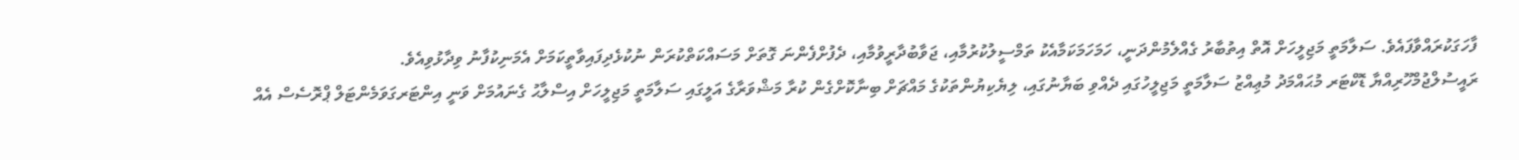ފާހަގަކުރައްވާފައެވެ. ސަލާމަތީ މަޖިލީހަށް އޮތް އިތުބާރު ގެއްލެމުންދަނީ، ހަމަހަމަކަމާއެކު ތަމްސީލުކުރުމާއި، ޖަވާބުދާރީވުމާއި، ދެފުށްފެންނަ ގޮތަށް މަސައްކަތްކުރަން ނުކުޅެދިފައިވާތީކަމަށް އެމަނިކުފާނު ވިދާޅުވިއެވެ.
ރައީސުލްޖުމްހޫރިއްޔާ ޑޮކްޓަރ މުޙައްމަދު މުޢިއްޒު ސަލާމަތީ މަޖިލީހުގައި ދެއްވި ބަޔާނުގައި، ލިޔެކިޔުންތަކުގެ މައްޗަށް ބިނާކޮށްގެން ކުރާ މަޝްވަރާގެ އަލީގައި ސަލާމަތީ މަޖިލީހަށް އިސްލާޙު ގެނައުމަށް ވަނީ އިންޓަރގަވަމެންޓަލް ޕްރޮސެސް އެއް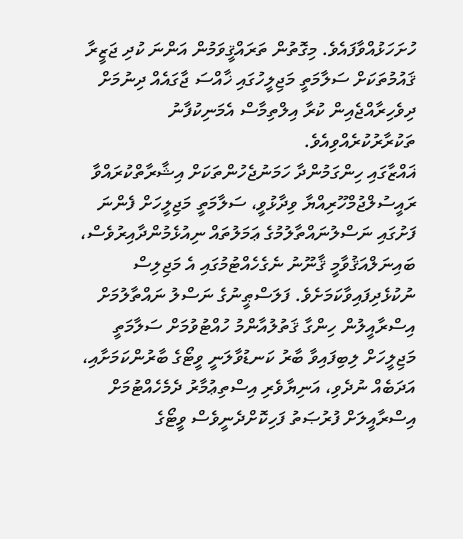ހުށަހަޅުއްވާފައެވެ. މިގޮތުން ތަރައްޤީވަމުން އަންނަ ކުދި ޖަޒީރާ ޤައުމުތަކަށް ސަލާމަތީ މަޖިލީހުގައި ޚާއްސަ ޖާގައެއް ދިނުމަށް ދިވެހިރާއްޖެއިން ކުރާ އިލްތިމާސް އެމަނިކުފާނު ތަކުރާރުކުރެއްވިއެވެ.
ޣައްޒާގައި ހިންގަމުންދާ ހަމަނުޖެހުންތަކަށް އިޝާރާތްކުރައްވާ ރައީސުލްޖުމްހޫރިއްޔާ ވިދާޅުވީ، ސަލާމަތީ މަޖިލީހަށް ފެންނަ ފަށުގައި ނަސްލުނައްތާލުމުގެ ޢަމަލުތައް ނިއުޅެމުންދާއިރުވެސް، ބައިނަލްއަޤުވާމީ ޤާނޫނު ނެގެހެއްޓުމުގައި އެ މަޖިލިސް ނުކުޅެދިފައިވާކަމަށެވެ. ފަލަސްޠީނުގެ ނަސްލު ނައްތާލުމަށް އިސްރާއީލުން ހިންގާ ޤަތުލުއާންމު ހުއްޓުވުމަށް ސަލާމަތީ މަޖިލީހަށް ލިބިފައިވާ ބާރު ކަނޑުވާލަނީ ވީޓޯގެ ބާރުންކަމަށާއި، އަދަބެއް ނުދެވި، އަނިޔާވެރި އިސްތިޢުމާރު ދެމެހެއްޓުމަށް އިސްރާއީލަށް ފުރުޞަތު ފަހިކޮށްދެނީވެސް ވީޓޯގެ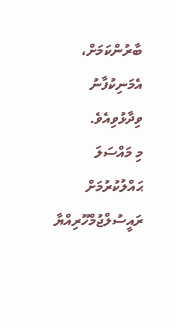ބާރުންކަމަށް، އެމަނިކުފާނު ވިދާޅުވިއެވެ.
މި މައްސަލަ ޙައްލުކުރުމަށް ރައީސުލްޖުމްހޫރިއްޔާ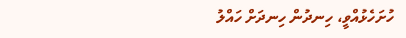ހުށަހެޅުއްވީ، ހިނދުން ހިނދަށް ހައްލު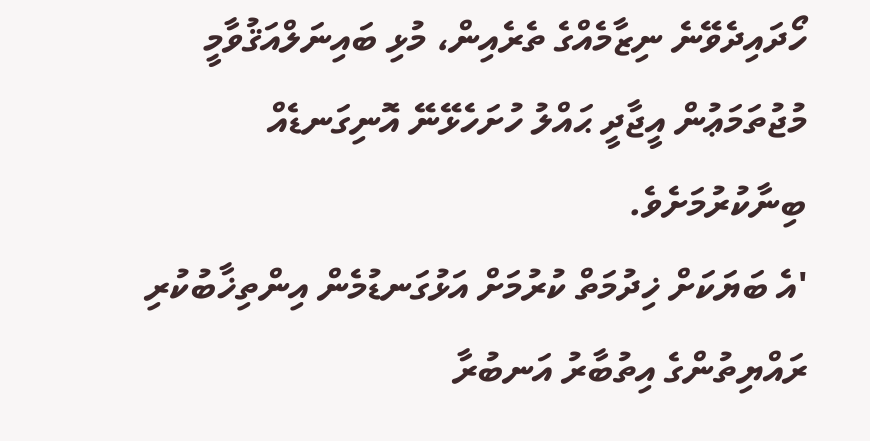ހޯދައިދެވޭނެ ނިޒާމެއްގެ ތެރެއިން، މުޅި ބައިނަލްއަޤުވާމީ މުޖުތަމަޢުން އީޖާދީ ޙައްލު ހުށަހެޅޭނޭ އޮނިގަނޑެއް ބިނާކުރުމަށެވެ.
'އެ ބަޔަކަށް ޚިދުމަތް ކުރުމަށް އަޅުގަނޑުމެން އިންތިޚާބުކުރި ރައްޔިތުންގެ އިތުބާރު އަނބުރާ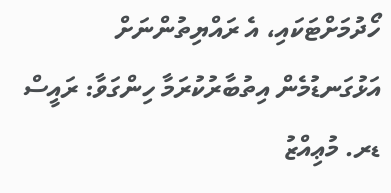ހޯދުމަށްޓަކައި، އެ ރައްޔިތުންނަށް އަޅުގަނޑުމެން އިތުބާރުކުރަމާ ހިންގަވާ: ރައީސް ޑރ. މުޢިއްޒު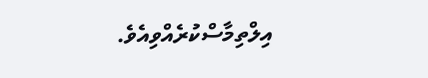އިލްތިމާސްކުރެއްވިއެވެ.